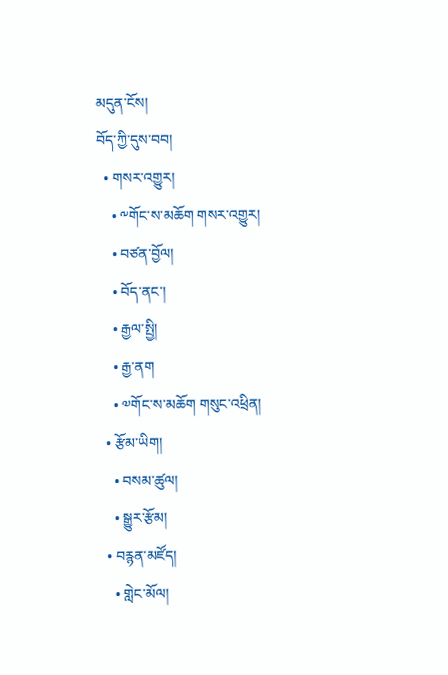མདུན་ངོས།
བོད་ཀྱི་དུས་བབ།
  • གསར་འགྱུར།
    • ༸གོང་ས་མཆོག གསར་འགྱུར།
    • བཙན་བྱོལ།
    • བོད་ནང་།
    • རྒྱལ་སྤྱི།
    • རྒྱ་ནག
    • ༧གོང་ས་མཆོག གསུང་འཕྲིན།
  • རྩོམ་ཡིག།
    • བསམ་ཚུལ།
    • སྒྱུར་རྩོམ།
  • བརྙན་མཛོད།
    • གླེང་མོལ།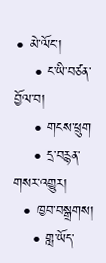• མེ་ལོང་།
    • ང་ཡི་བཙན་བྱོལ་བ།
    • གངས་ཕྲུག
    • དྲ་བརྙན་གསར་འགྱུར།
  • ཁྱབ་བསྒྲགས།
    • གླ་ཡོད་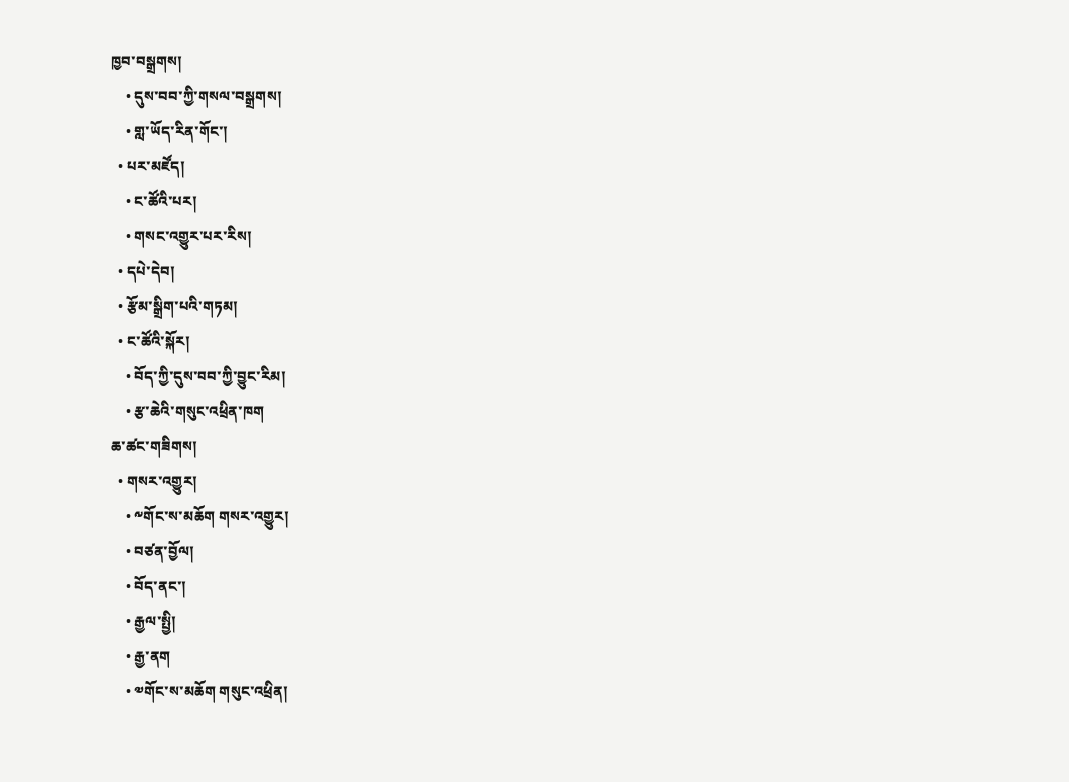ཁྱབ་བསྒྲགས།
    • དུས་བབ་ཀྱི་གསལ་བསྒྲགས།
    • གླ་ཡོད་རིན་གོང་།
  • པར་མཛོད།
    • ང་ཚོའི་པར།
    • གསང་འགྱུར་པར་རིས།
  • དཔེ་དེབ།
  • རྩོམ་སྒྲིག་པའི་གཏམ།
  • ང་ཚོའི་སྐོར།
    • བོད་ཀྱི་དུས་བབ་ཀྱི་བྱུང་རིམ།
    • རྩ་ཆེའི་གསུང་འཕྲིན་ཁག
ཆ་ཚང་གཟིགས།
  • གསར་འགྱུར།
    • ༸གོང་ས་མཆོག གསར་འགྱུར།
    • བཙན་བྱོལ།
    • བོད་ནང་།
    • རྒྱལ་སྤྱི།
    • རྒྱ་ནག
    • ༧གོང་ས་མཆོག གསུང་འཕྲིན།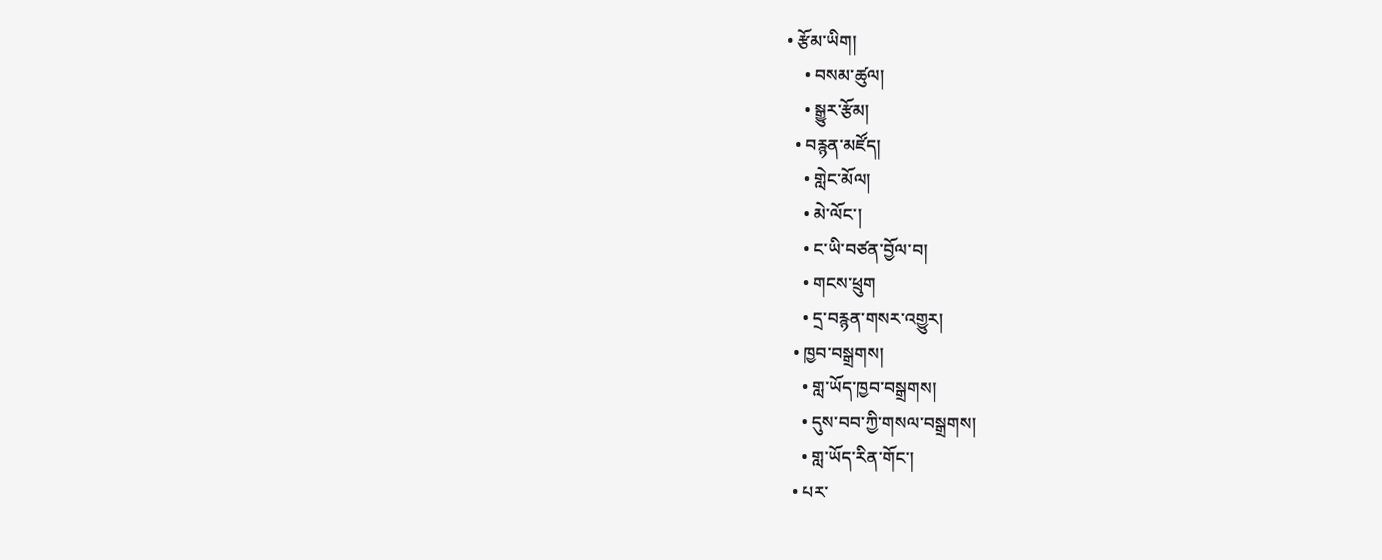• རྩོམ་ཡིག།
    • བསམ་ཚུལ།
    • སྒྱུར་རྩོམ།
  • བརྙན་མཛོད།
    • གླེང་མོལ།
    • མེ་ལོང་།
    • ང་ཡི་བཙན་བྱོལ་བ།
    • གངས་ཕྲུག
    • དྲ་བརྙན་གསར་འགྱུར།
  • ཁྱབ་བསྒྲགས།
    • གླ་ཡོད་ཁྱབ་བསྒྲགས།
    • དུས་བབ་ཀྱི་གསལ་བསྒྲགས།
    • གླ་ཡོད་རིན་གོང་།
  • པར་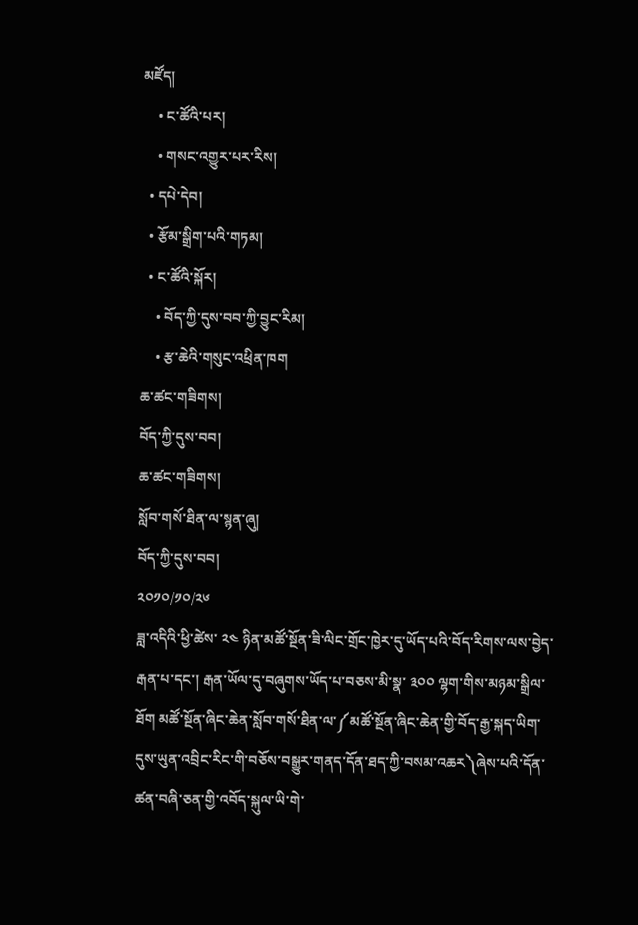མཛོད།
    • ང་ཚོའི་པར།
    • གསང་འགྱུར་པར་རིས།
  • དཔེ་དེབ།
  • རྩོམ་སྒྲིག་པའི་གཏམ།
  • ང་ཚོའི་སྐོར།
    • བོད་ཀྱི་དུས་བབ་ཀྱི་བྱུང་རིམ།
    • རྩ་ཆེའི་གསུང་འཕྲིན་ཁག
ཆ་ཚང་གཟིགས།
བོད་ཀྱི་དུས་བབ།
ཆ་ཚང་གཟིགས།
སློབ་གསོ་ཐིན་ལ་སྙན་ཞུ།
བོད་ཀྱི་དུས་བབ།
༢༠༡༠/༡༠/༢༦
ཟླ་འདིའི་ཕྱི་ཚེས་ ༢༤ ཉིན་མཚོ་སྔོན་ཟི་ལིང་གྲོང་ཁྱེར་དུ་ཡོད་པའི་བོད་རིགས་ལས་བྱེད་རྒན་པ་དང་། རྒན་ཡོལ་དུ་བཞུགས་ཡོད་པ་བཅས་མི་སྣ་ ༣༠༠ ལྷག་གིས་མཉམ་སྒྲིལ་ཐོག མཚོ་སྔོན་ཞིང་ཆེན་སློབ་གསོ་ཐིན་ལ་༼མཚོ་སྔོན་ཞིང་ཆེན་གྱི་བོད་རྒྱ་སྐད་ཡིག་དུས་ཡུན་འབྲིང་རིང་གི་བཅོས་བསྒྱུར་གནད་དོན་ཐད་ཀྱི་བསམ་འཆར༽ཞེས་པའི་དོན་ཚན་བཞི་ཅན་གྱི་འབོད་སྐུལ་ཡི་གེ་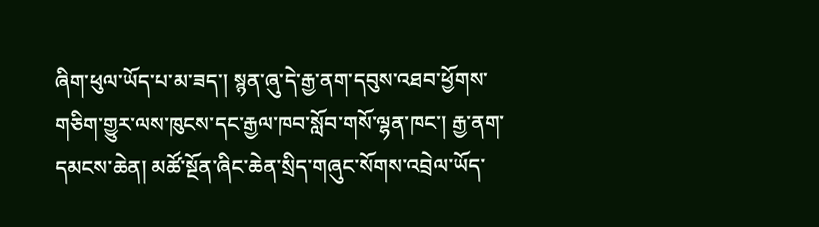ཞིག་ཕུལ་ཡོད་པ་མ་ཟད་། སྙན་ཞུ་དེ་རྒྱ་ནག་དབུས་འཐབ་ཕྱོགས་གཅིག་གྱུར་ལས་ཁུངས་དང་རྒྱལ་ཁབ་སློབ་གསོ་ལྷན་ཁང་། རྒྱ་ནག་དམངས་ཆེན། མཚོ་སྔོན་ཞིང་ཆེན་སྲིད་གཞུང་སོགས་འབྲེལ་ཡོད་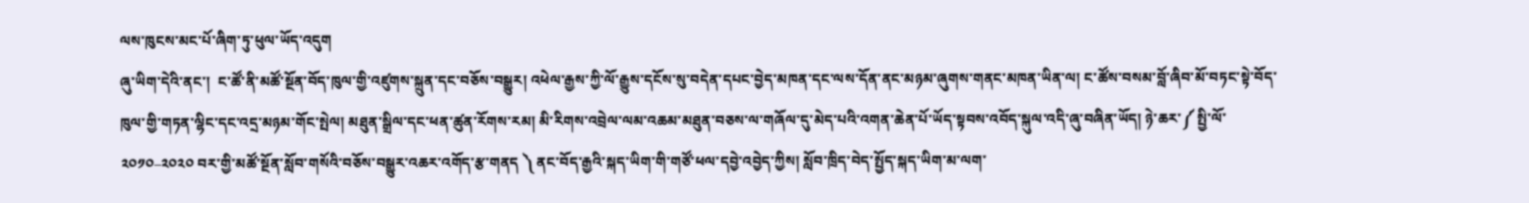ལས་ཁུངས་མང་པོ་ཞིག་ཏུ་ཕུལ་ཡོད་འདུག
ཞུ་ཡིག་དེའི་ནང་།  ང་ཚོ་ནི་མཚོ་སྔོན་བོད་ཁུལ་གྱི་འཛུགས་སྐྲུན་དང་བཅོས་བསྒྱུར། འཕེལ་རྒྱས་ཀྱི་ལོ་རྒྱུས་དངོས་སུ་བདེན་དཔང་བྱེད་མཁན་དང་ལས་དོན་ནང་མཉམ་ཞུགས་གནང་མཁན་ཡིན་ལ། ང་ཚོས་བསམ་བློ་ཞིབ་མོ་བཏང་སྟེ་བོད་ཁུལ་གྱི་གཏན་ལྷིང་དང་འདྲ་མཉམ་གོང་སྤེལ། མཐུན་སྒྲིལ་དང་ཕན་ཚུན་རོགས་རམ། མི་རིགས་འབྲེལ་ལམ་འཆམ་མཐུན་བཅས་ལ་གཞོལ་དུ་མེད་པའི་འགན་ཆེན་པོ་ཡོད་སྟབས་འབོད་སྐུལ་འདི་ཞུ་བཞིན་ཡོད། ཉེ་ཆར་༼ སྤྱི་ལོ་ ༢༠༡༠–༢༠༢༠ བར་གྱི་མཚོ་སྔོན་སློབ་གསོའི་བཅོས་བསྒྱུར་འཆར་འགོད་རྩ་གནད ༽ ནང་བོད་རྒྱའི་སྐད་ཡིག་གི་གཙོ་ཕལ་དབྱེ་འབྱེད་ཀྱིས། སློབ་ཁྲིད་བེད་སྤྱོད་སྐད་ཡིག་མ་ལག་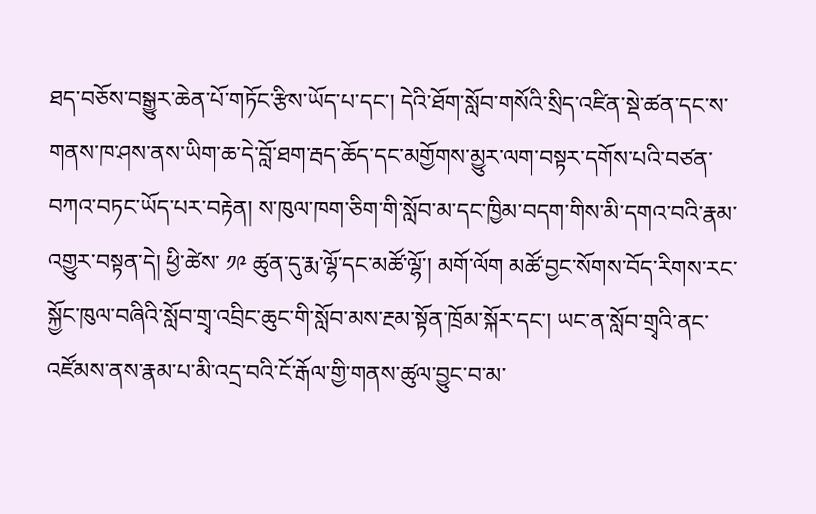ཐད་བཅོས་བསྒྱུར་ཆེན་པོ་གཏོང་རྩིས་ཡོད་པ་དང་། དེའི་ཐོག་སློབ་གསོའི་སྲིད་འཛིན་སྡེ་ཚན་དང་ས་གནས་ཁ་ཤས་ནས་ཡིག་ཆ་དེ་བློ་ཐག་རྦད་ཆོད་དང་མགྱོགས་མྱུར་ལག་བསྟར་དགོས་པའི་བཙན་བཀའ་བཏང་ཡོད་པར་བརྟེན། ས་ཁུལ་ཁག་ཅིག་གི་སློབ་མ་དང་ཁྱིམ་བདག་གིས་མི་དགའ་བའི་རྣམ་འགྱུར་བསྟན་དེ། ཕྱི་ཚེས་ ༡༩ ཚུན་དུ་རྨ་ལྷོ་དང་མཚོ་ལྷོ་། མགོ་ལོག མཚོ་བྱང་སོགས་བོད་རིགས་རང་སྐྱོང་ཁུལ་བཞིའི་སློབ་གྲྭ་འབྲིང་ཆུང་གི་སློབ་མས་རྔམ་སྟོན་ཁྲོམ་སྐོར་དང་། ཡང་ན་སློབ་གྲྭའི་ནང་འཛོམས་ནས་རྣམ་པ་མི་འདྲ་བའི་ངོ་རྒོལ་གྱི་གནས་ཚུལ་བྱུང་བ་མ་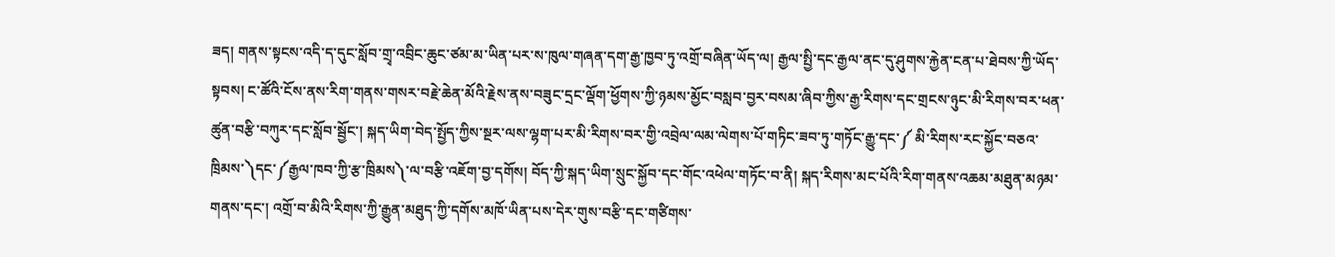ཟད། གནས་སྟངས་འདི་ད་དུང་སློབ་གྲྭ་འབྲིང་ཆུང་ཙམ་མ་ཡིན་པར་ས་ཁུལ་གཞན་དག་རྒྱ་ཁྱབ་ཏུ་འགྲོ་བཞིན་ཡོད་ལ། རྒྱལ་སྤྱི་དང་རྒྱལ་ནང་དུ་ཤུགས་རྐྱེན་ངན་པ་ཐེབས་ཀྱི་ཡོད་སྟབས། ང་ཚོའི་ངོས་ནས་རིག་གནས་གསར་བརྗེ་ཆེན་མོའི་རྗེས་ནས་བཟུང་དྲང་ལྡོག་ཕྱོགས་ཀྱི་ཉམས་མྱོང་བསླབ་བྱར་བསམ་ཞིབ་ཀྱིས་རྒྱ་རིགས་དང་གྲངས་ཉུང་མི་རིགས་བར་ཕན་ཚུན་བརྩི་བཀུར་དང་སློབ་སྦྱོང་། སྐད་ཡིག་བེད་སྤྱོད་ཀྱིས་སྔར་ལས་ལྷག་པར་མི་རིགས་བར་གྱི་འབྲེལ་ལམ་ལེགས་པོ་གཏིང་ཟབ་ཏུ་གཏོང་རྒྱུ་དང་༼ མི་རིགས་རང་སྐྱོང་བཅའ་ཁྲིམས་༽དང་༼རྒྱལ་ཁབ་ཀྱི་རྩ་ཁྲིམས༽་ལ་བརྩི་འཇོག་བྱ་དགོས། བོད་ཀྱི་སྐད་ཡིག་སྲུང་སྐྱོབ་དང་གོང་འཕེལ་གཏོང་བ་ནི། སྐད་རིགས་མང་པོའི་རིག་གནས་འཆམ་མཐུན་མཉམ་གནས་དང་། འགྲོ་བ་མིའི་རིགས་ཀྱི་རྒྱུན་མཐུད་ཀྱི་དགོས་མཁོ་ཡིན་པས་དེར་གུས་བརྩི་དང་གཙིགས་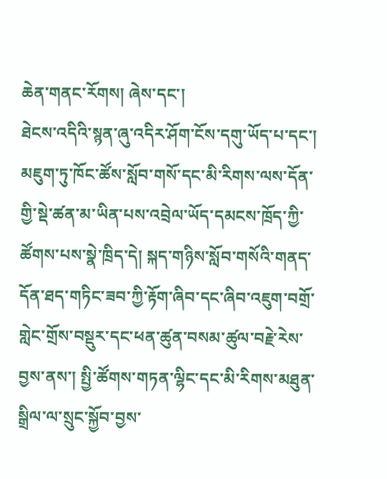ཆེན་གནང་རོགས། ཞེས་དང་།
ཐེངས་འདིའི་སྙན་ཞུ་འདིར་ཤོག་ངོས་དགུ་ཡོད་པ་དང་། མཇུག་ཏུ་ཁོང་ཚོས་སློབ་གསོ་དང་མི་རིགས་ལས་དོན་གྱི་སྡེ་ཚན་མ་ཡིན་པས་འབྲེལ་ཡོད་དམངས་ཁྲོད་ཀྱི་ཚོགས་པས་སྣེ་ཁྲིད་དེ། སྐད་གཉིས་སློབ་གསོའི་གནད་དོན་ཐད་གཏིང་ཟབ་ཀྱི་རྟོག་ཞིབ་དང་ཞིབ་འཇུག་བགྲོ་གླེང་གྲོས་བསྡུར་དང་ཕན་ཚུན་བསམ་ཚུལ་བརྗེ་རེས་བྱས་ནས་། སྤྱི་ཚོགས་གཏན་ལྷིང་དང་མི་རིགས་མཐུན་སྒྲིལ་ལ་སྲུང་སྐྱོབ་བྱས་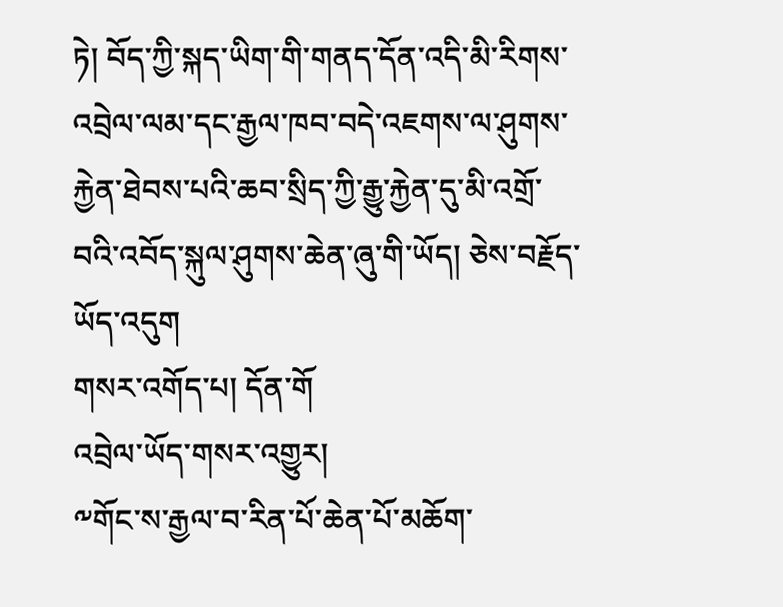ཏེ། བོད་ཀྱི་སྐད་ཡིག་གི་གནད་དོན་འདི་མི་རིགས་འབྲེལ་ལམ་དང་རྒྱལ་ཁབ་བདེ་འཇགས་ལ་ཤུགས་རྐྱེན་ཐེབས་པའི་ཆབ་སྲིད་ཀྱི་རྒྱུ་རྐྱེན་དུ་མི་འགྲོ་བའི་འབོད་སྐུལ་ཤུགས་ཆེན་ཞུ་གི་ཡོད། ཅེས་བརྗོད་ཡོད་འདུག
གསར་འགོད་པ། དོན་གོ
འབྲེལ་ཡོད་གསར་འགྱུར།
༸གོང་ས་རྒྱལ་བ་རིན་པོ་ཆེན་པོ་མཆོག་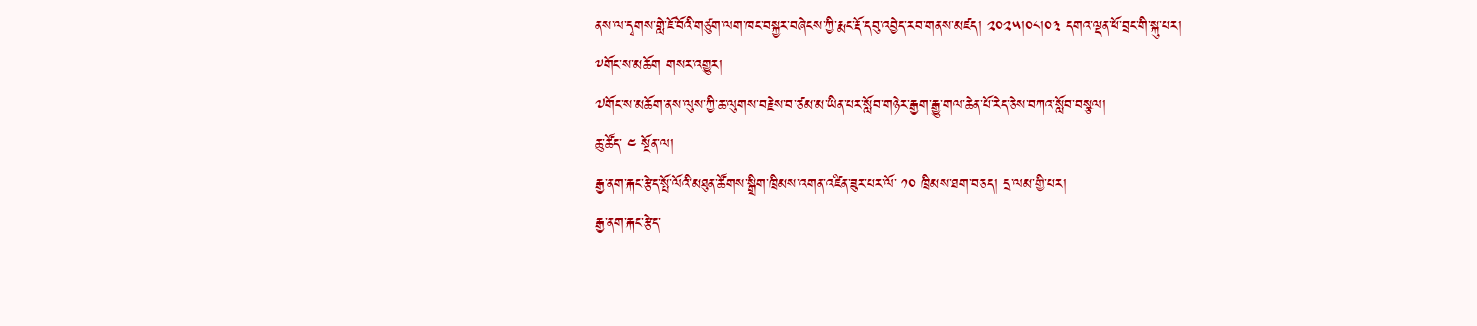ནས་ལ་དྭགས་གླེ་ཇོ་བོའི་གཙུག་ལག་ཁང་བསྐྱར་བཞེངས་ཀྱི་རྨང་རྡོ་དབུ་འབྱེད་རབ་གནས་མཛད། ༢༠༢༥།༠༨།༠༣ དགའ་ལྡན་ཕོ་བྲང་གི་སྐུ་པར།
༸གོང་ས་མཆོག གསར་འགྱུར།
༧གོང་ས་མཆོག་ནས་ལུས་ཀྱི་ཆ་ལུགས་བརྗེས་བ་ཙམ་མ་ཡིན་པར་སློབ་གཉེར་རྒྱག་རྒྱུ་གལ་ཆེན་པོ་རེད་ཅེས་བཀའ་སློབ་བསྩལ།
ཆུ་ཚོད་ ༤ སྔོན་ལ།
རྒྱ་ནག་རྐང་རྩེད་སྤོ་ལོའི་མཐུན་ཚོགས་སྒྲིག་ཁྲིམས་འགན་འཛིན་ཟུར་པར་ལོ་ ༡༠ ཁྲིམས་ཐག་བཅད། དྲ་ལམ་གྱི་པར།
རྒྱ་ནག་རྐང་རྩེད་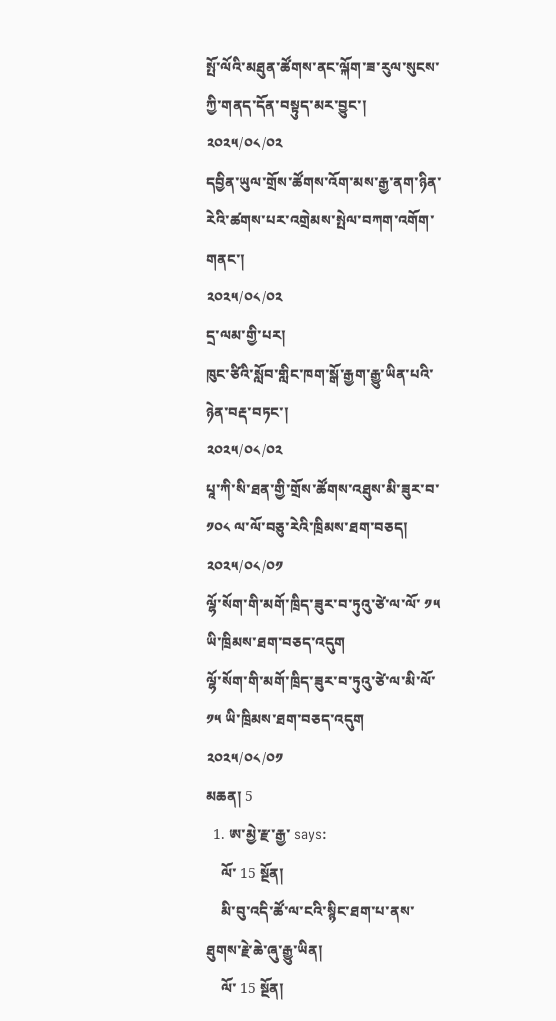སྤོ་ལོའི་མཐུན་ཚོགས་ནང་ལྐོག་ཟ་རུལ་སུངས་ཀྱི་གནད་དོན་བསྟུད་མར་བྱུང་།
༢༠༢༥/༠༨/༠༢
དབྱིན་ཡུལ་གྲོས་ཚོགས་འོག་མས་རྒྱ་ནག་ཉིན་རེའི་ཚགས་པར་འགྲེམས་སྤེལ་བཀག་འགོག་གནང་།
༢༠༢༥/༠༨/༠༢
དྲ་ལམ་གྱི་པར།
ཁུང་ཙིའི་སློབ་གླིང་ཁག་སྒོ་རྒྱག་རྒྱུ་ཡིན་པའི་ཉེན་བརྡ་བཏང་།
༢༠༢༥/༠༨/༠༢
པཱ་ཀི་སི་ཐན་གྱི་གྲོས་ཚོགས་འཐུས་མི་ཟུར་བ་ ༡༠༨ ལ་ལོ་བཅུ་རེའི་ཁྲིམས་ཐག་བཅད།
༢༠༢༥/༠༨/༠༡
ལྷོ་སོག་གི་མགོ་ཁྲིད་ཟུར་བ་ཏུའུ་ཙེ་ལ་ལོ་ ༡༥ ཡི་ཁྲིམས་ཐག་བཅད་འདུག
ལྷོ་སོག་གི་མགོ་ཁྲིད་ཟུར་བ་ཏུའུ་ཙེ་ལ་མི་ལོ་ ༡༥ ཡི་ཁྲིམས་ཐག་བཅད་འདུག
༢༠༢༥/༠༨/༠༡
མཆན། 5
  1. ཨ་མྱེ་རྫ་རྒྱ་ says:
    ལོ་ 15 སྔོན།
    མི་བུ་འདི་ཚོ་ལ་ངའི་སྙིང་ཐག་པ་ནས་ཐུགས་རྗེ་ཆེ་ཞུ་རྒྱུ་ཡིན།
    ལོ་ 15 སྔོན།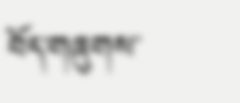བོད་གཞུགས་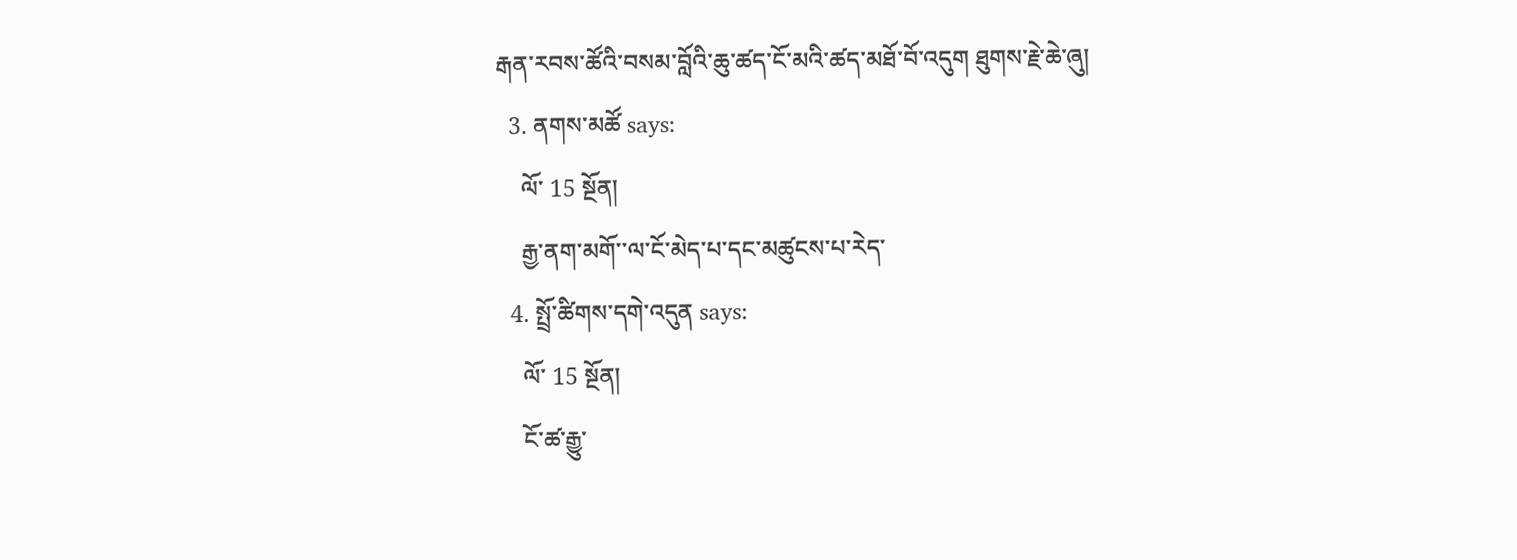རྒན་རབས་ཚོའི་བསམ་བློའི་ཆུ་ཚད་ངོ་མའི་ཚད་མཐོ་བོ་འདུག ཐུགས་རྗེ་ཆེ་ཞུ།
  3. ནགས་མཚོ says:
    ལོ་ 15 སྔོན།
    རྒྱ་ནག་མགོ་་ལ་ངོ་མེད་པ་དང་མཚུངས་པ་རེད་
  4. སྤྲོ་ཚིགས་དགེ་འདུན says:
    ལོ་ 15 སྔོན།
    ངོ་ཚ་རྒྱུ་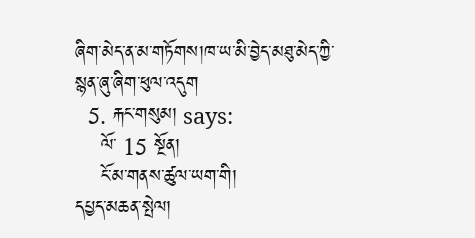ཞིག་མེད་ན་མ་གཏོགས།ཁ་ཡ་མི་བྱེད་མཐུ་མེད་ཀྱི་སྙན་ཞུ་ཞིག་ཕུལ་འདུག
  5. རྐང་གསུམ། says:
    ལོ་ 15 སྔོན།
    ངོ་མ་གནས་ཚུལ་ཡག་གི།
དཔྱད་མཆན་སྤེལ།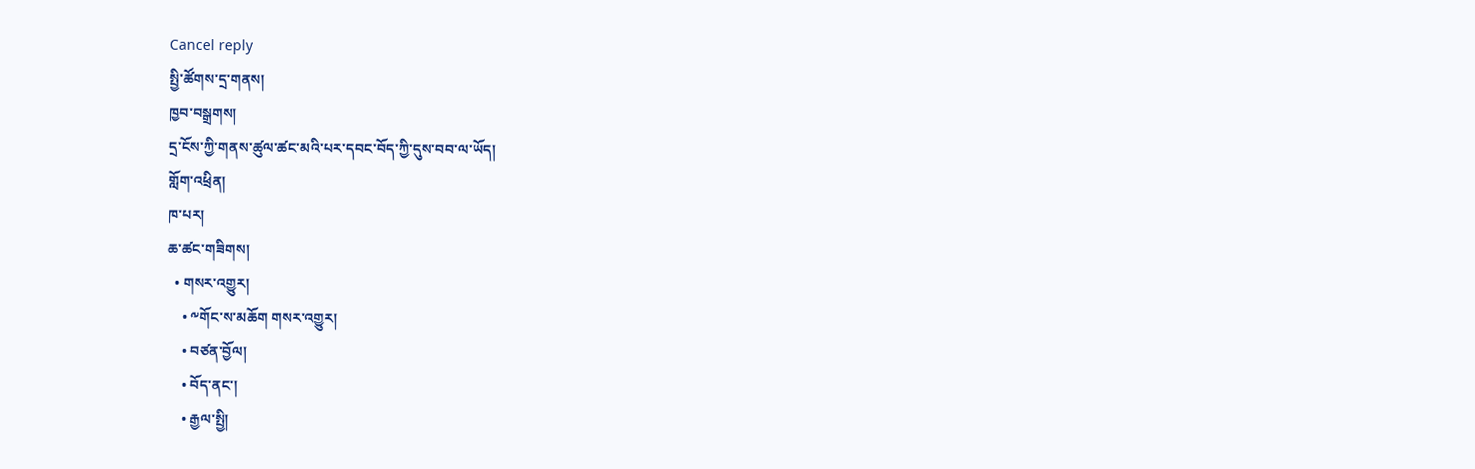Cancel reply
སྤྱི་ཚོགས་དྲ་གནས།
ཁྱབ་བསྒྲགས།
དྲ་ངོས་ཀྱི་གནས་ཚུལ་ཚང་མའི་པར་དབང་བོད་ཀྱི་དུས་བབ་ལ་ཡོད།
གློག་འཕྲིན།
ཁ་པར།
ཆ་ཚང་གཟིགས།
  • གསར་འགྱུར།
    • ༸གོང་ས་མཆོག གསར་འགྱུར།
    • བཙན་བྱོལ།
    • བོད་ནང་།
    • རྒྱལ་སྤྱི།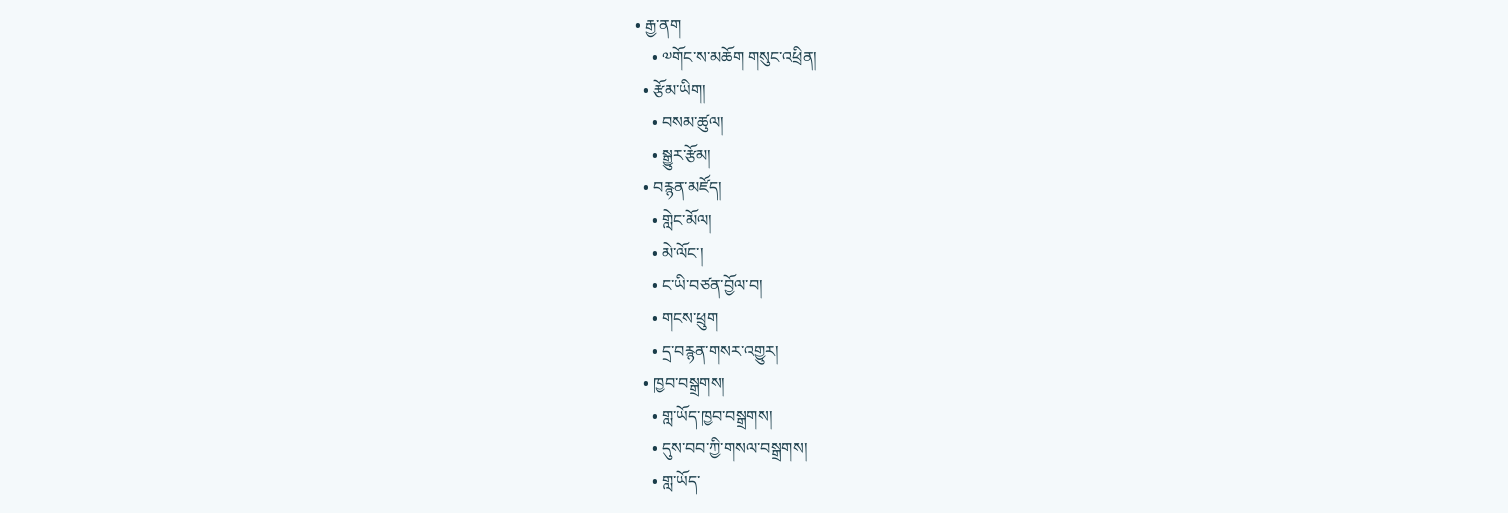• རྒྱ་ནག
    • ༧གོང་ས་མཆོག གསུང་འཕྲིན།
  • རྩོམ་ཡིག།
    • བསམ་ཚུལ།
    • སྒྱུར་རྩོམ།
  • བརྙན་མཛོད།
    • གླེང་མོལ།
    • མེ་ལོང་།
    • ང་ཡི་བཙན་བྱོལ་བ།
    • གངས་ཕྲུག
    • དྲ་བརྙན་གསར་འགྱུར།
  • ཁྱབ་བསྒྲགས།
    • གླ་ཡོད་ཁྱབ་བསྒྲགས།
    • དུས་བབ་ཀྱི་གསལ་བསྒྲགས།
    • གླ་ཡོད་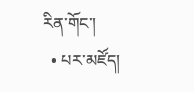རིན་གོང་།
  • པར་མཛོད།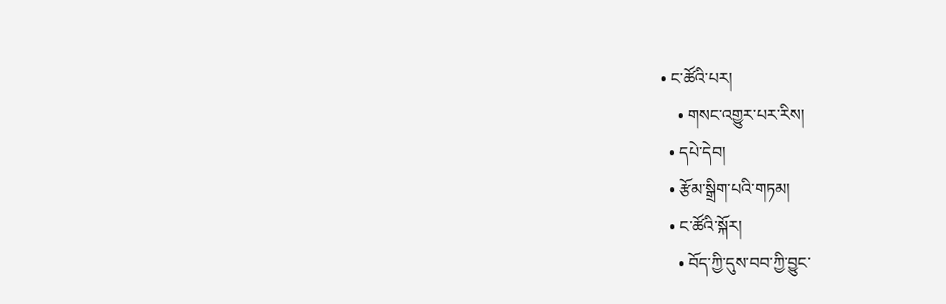• ང་ཚོའི་པར།
    • གསང་འགྱུར་པར་རིས།
  • དཔེ་དེབ།
  • རྩོམ་སྒྲིག་པའི་གཏམ།
  • ང་ཚོའི་སྐོར།
    • བོད་ཀྱི་དུས་བབ་ཀྱི་བྱུང་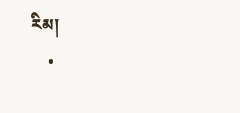རིམ།
    •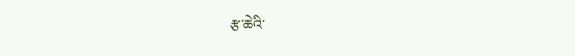རྩ་ཆེའི་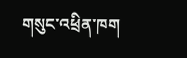གསུང་འཕྲིན་ཁག